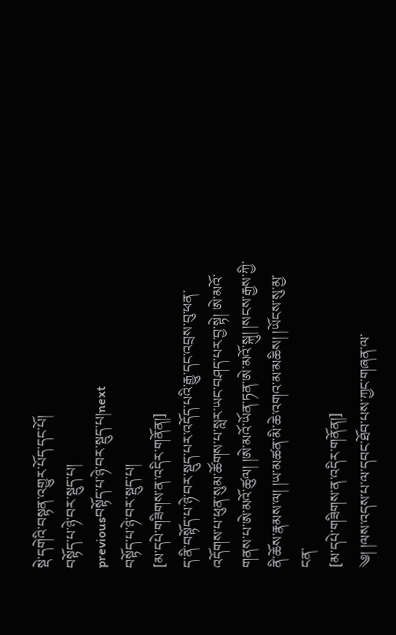སྡེ་དགེའི་བསྟན་འགྱུར་པོད་དང་པོ།
བསྟོད་པ་ཉེ་བར་སྡུད་པ།
previousབསྟོད་པ་ཉེ་བར་སྡུད་པ།next
བསྟོད་པ་ཉེ་བར་སྡུད་པ།
[མ་དཔེ་གཟིགས་ན་འདིར་གནོན།]
ད་ནི་བསྟོད་པ་ཉེ་བར་སྡུད་པར་འདོད་པའི་རྒྱུ་དང་འབྲས་བུ་ཕན་འདོགས་པ་ཕུན་སུམ་ཚོགས་པ་སླར་ཡང་བཤད་པར་བྱ་སྟེ། ཨེ་མའོ་གནས་པ་ཨེ་མའོ་ཚུལ། །ཨེ་མའོ་ཡོན་ཏན་ཨེ་མའོ་སྐུ། །སངས་རྒྱས་ཀྱི་ནི་ཆོས་རྣམས་ལ། །ཡ་མཚན་མི་ཆེ་འགའ་མ་མཆིས། །ཡོངས་སུ་མྱ་ངན་
[མ་དཔེ་གཟིགས་ན་འདིར་གནོན།]
༄། །ལས་འདས་པ་ལ་དབང་ཐོབ་པས་ཀྱང་གཞན་ལ་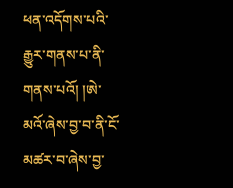ཕན་འདོགས་པའི་རྒྱུར་གནས་པ་ནི་གནས་པའོ། །ཨེ་མའོ་ཞེས་བྱ་བ་ནི་ངོ་མཚར་བ་ཞེས་བྱ་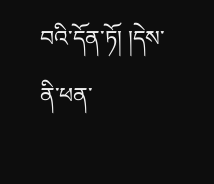བའི་དོན་ཏོ། །དེས་ནི་ཕན་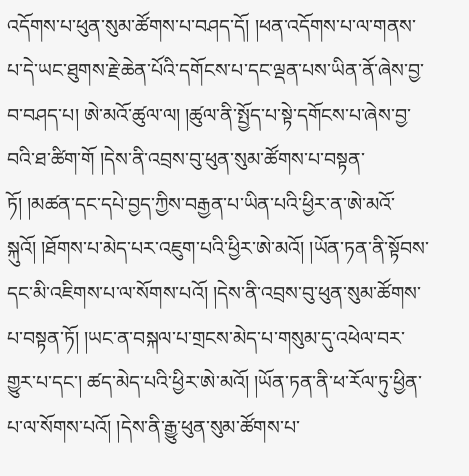འདོགས་པ་ཕུན་སུམ་ཚོགས་པ་བཤད་དོ། །ཕན་འདོགས་པ་ལ་གནས་པ་དེ་ཡང་ཐུགས་རྗེ་ཆེན་པོའི་དགོངས་པ་དང་ལྡན་པས་ཡིན་ནོ་ཞེས་བྱ་བ་བཤད་པ། ཨེ་མའོ་ཚུལ་ལ། །ཚུལ་ནི་སྤྱོད་པ་སྟེ་དགོངས་པ་ཞེས་བྱ་བའི་ཐ་ཚིག་གོ །དེས་ནི་འབྲས་བུ་ཕུན་སུམ་ཚོགས་པ་བསྟན་ཏོ། །མཚན་དང་དཔེ་བྱད་ཀྱིས་བརྒྱན་པ་ཡིན་པའི་ཕྱིར་ན་ཨེ་མའོ་སྐུའོ། །ཐོགས་པ་མེད་པར་འཇུག་པའི་ཕྱིར་ཨེ་མའོ། །ཡོན་ཏན་ནི་སྟོབས་དང་མི་འཇིགས་པ་ལ་སོགས་པའོ། །དེས་ནི་འབྲས་བུ་ཕུན་སུམ་ཚོགས་པ་བསྟན་ཏོ། །ཡང་ན་བསྐལ་པ་གྲངས་མེད་པ་གསུམ་དུ་འཕེལ་བར་གྱུར་པ་དང་། ཚད་མེད་པའི་ཕྱིར་ཨེ་མའོ། །ཡོན་ཏན་ནི་ཕ་རོལ་ཏུ་ཕྱིན་པ་ལ་སོགས་པའོ། །དེས་ནི་རྒྱུ་ཕུན་སུམ་ཚོགས་པ་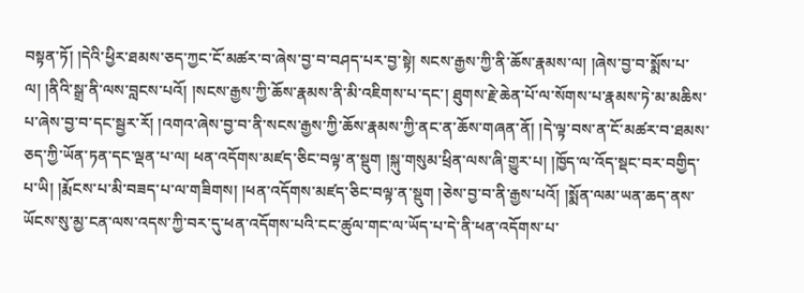བསྟན་ཏོ། །དེའི་ཕྱིར་ཐམས་ཅད་ཀྱང་ངོ་མཚར་བ་ཞེས་བྱ་བ་བཤད་པར་བྱ་སྟེ། སངས་རྒྱས་ཀྱི་ནི་ཆོས་རྣམས་ལ། །ཞེས་བྱ་བ་སྨོས་པ་ལ། །ནིའི་སྒྲ་ནི་ལས་བླངས་པའོ། །སངས་རྒྱས་ཀྱི་ཆོས་རྣམས་ནི་མི་འཇིགས་པ་དང་། ཐུགས་རྗེ་ཆེན་པོ་ལ་སོགས་པ་རྣམས་ཏེ་མ་མཆིས་པ་ཞེས་བྱ་བ་དང་སྦྱར་རོ། །འགའ་ཞེས་བྱ་བ་ནི་སངས་རྒྱས་ཀྱི་ཆོས་རྣམས་ཀྱི་ནང་ན་ཆོས་གཞན་ནོ། །དེ་ལྟ་བས་ན་ངོ་མཚར་བ་ཐམས་ཅད་ཀྱི་ཡོན་ཏན་དང་ལྡན་པ་ལ། ཕན་འདོགས་མཛད་ཅིང་བལྟ་ན་སྡུག །སྐུ་གསུམ་ཕྲིན་ལས་ཞི་གྱུར་པ། །ཁྱོད་ལ་འོད་སྡང་བར་བགྱིད་པ་ཡི། །རྨོངས་པ་མི་བཟད་པ་ལ་གཟིགས། །ཕན་འདོགས་མཛད་ཅིང་བལྟ་ན་སྡུག །ཅེས་བྱ་བ་ནི་རྒྱས་པའོ། །སྨོན་ལམ་ཡན་ཆད་ནས་ཡོངས་སུ་མྱ་ངན་ལས་འདས་ཀྱི་བར་དུ་ཕན་འདོགས་པའི་ངང་ཚུལ་གང་ལ་ཡོད་པ་དེ་ནི་ཕན་འདོགས་པ་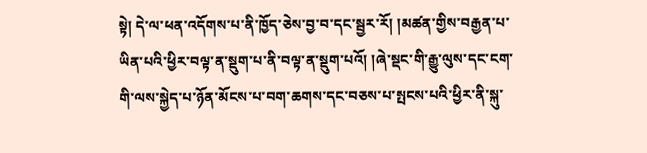སྟེ། དེ་ལ་ཕན་འདོགས་པ་ནི་ཁྱོད་ཅེས་བྱ་བ་དང་སྦྱར་རོ། །མཚན་གྱིས་བརྒྱན་པ་ཡིན་པའི་ཕྱིར་བལྟ་ན་སྡུག་པ་ནི་བལྟ་ན་སྡུག་པའོ། །ཞེ་སྡང་གི་རྒྱུ་ལུས་དང་ངག་གི་ལས་སྐྱེད་པ་ཉོན་མོངས་པ་བག་ཆགས་དང་བཅས་པ་སྤངས་པའི་ཕྱིར་ནི་སྐུ་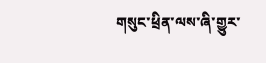གསུང་ཕྲིན་ལས་ཞི་གྱུར་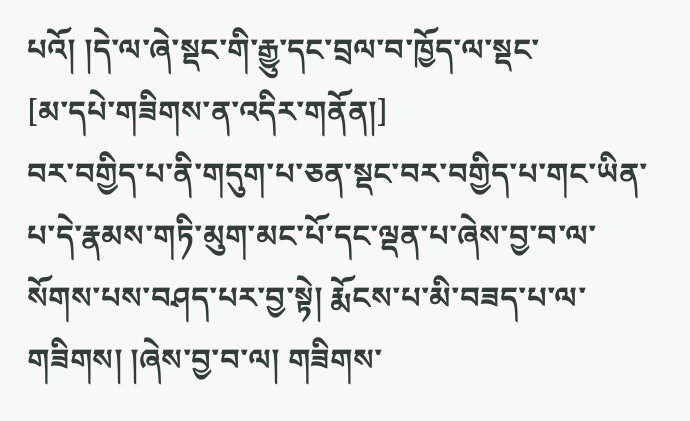པའོ། །དེ་ལ་ཞེ་སྡང་གི་རྒྱུ་དང་བྲལ་བ་ཁྱོད་ལ་སྡང་
[མ་དཔེ་གཟིགས་ན་འདིར་གནོན།]
བར་བགྱིད་པ་ནི་གདུག་པ་ཅན་སྡང་བར་བགྱིད་པ་གང་ཡིན་པ་དེ་རྣམས་གཏི་མུག་མང་པོ་དང་ལྡན་པ་ཞེས་བྱ་བ་ལ་སོགས་པས་བཤད་པར་བྱ་སྟེ། རྨོངས་པ་མི་བཟད་པ་ལ་གཟིགས། །ཞེས་བྱ་བ་ལ། གཟིགས་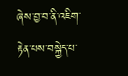ཞེས་བྱ་བ་ནི་འཇིག་རྟེན་པས་བསྐྱེད་པ་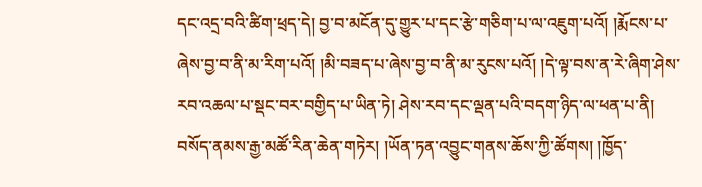དང་འདྲ་བའི་ཚིག་ཕྲད་དེ། བྱ་བ་མངོན་དུ་གྱུར་པ་དང་རྩེ་གཅིག་པ་ལ་འཇུག་པའོ། །རྨོངས་པ་ཞེས་བྱ་བ་ནི་མ་རིག་པའོ། །མི་བཟད་པ་ཞེས་བྱ་བ་ནི་མ་རུངས་པའོ། །དེ་ལྟ་བས་ན་རེ་ཞིག་ཤེས་རབ་འཆལ་པ་སྡང་བར་བགྱིད་པ་ཡིན་ཏེ། ཤེས་རབ་དང་ལྡན་པའི་བདག་ཉིད་ལ་ཕན་པ་ནི། བསོད་ནམས་རྒྱ་མཚོ་རིན་ཆེན་གཏེར། །ཡོན་ཏན་འབྱུང་གནས་ཆོས་ཀྱི་ཚོགས། །ཁྱོད་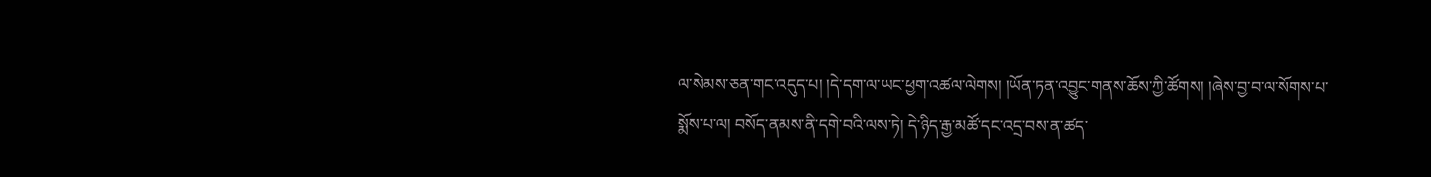ལ་སེམས་ཅན་གང་འདུད་པ། །དེ་དག་ལ་ཡང་ཕྱག་འཚལ་ལེགས། །ཡོན་ཏན་འབྱུང་གནས་ཆོས་ཀྱི་ཚོགས། །ཞེས་བྱ་བ་ལ་སོགས་པ་སྨོས་པ་ལ། བསོད་ནམས་ནི་དགེ་བའི་ལས་ཏེ། དེ་ཉིད་རྒྱ་མཚོ་དང་འདྲ་བས་ན་ཚད་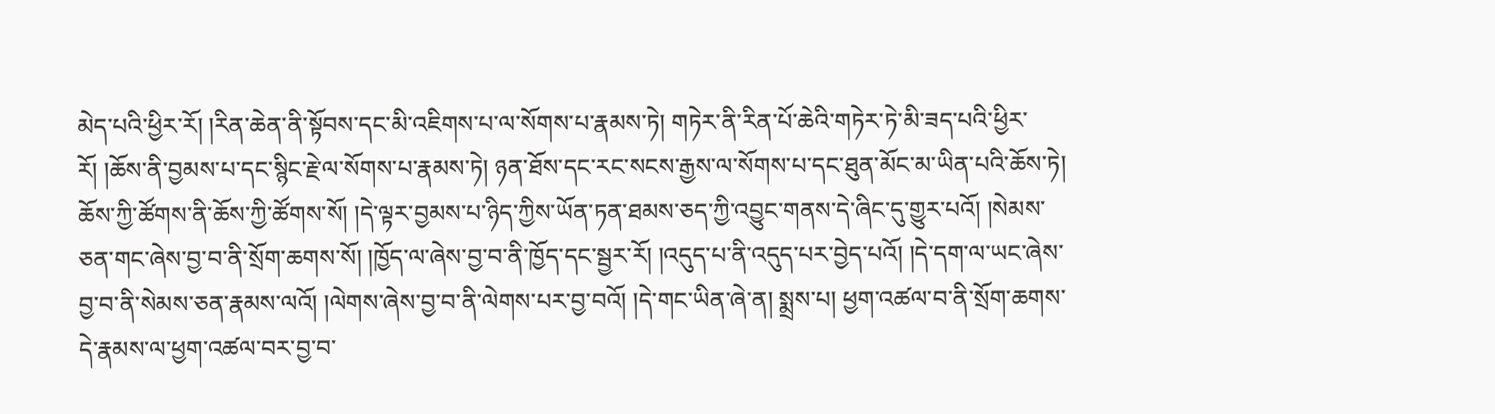མེད་པའི་ཕྱིར་རོ། །རིན་ཆེན་ནི་སྟོབས་དང་མི་འཇིགས་པ་ལ་སོགས་པ་རྣམས་ཏེ། གཏེར་ནི་རིན་པོ་ཆེའི་གཏེར་ཏེ་མི་ཟད་པའི་ཕྱིར་རོ། །ཆོས་ནི་བྱམས་པ་དང་སྙིང་རྗེ་ལ་སོགས་པ་རྣམས་ཏེ། ཉན་ཐོས་དང་རང་སངས་རྒྱས་ལ་སོགས་པ་དང་ཐུན་མོང་མ་ཡིན་པའི་ཆོས་ཏེ། ཆོས་ཀྱི་ཚོགས་ནི་ཆོས་ཀྱི་ཚོགས་སོ། །དེ་ལྟར་བྱམས་པ་ཉིད་ཀྱིས་ཡོན་ཏན་ཐམས་ཅད་ཀྱི་འབྱུང་གནས་དེ་ཞིང་དུ་གྱུར་པའོ། །སེམས་ཅན་གང་ཞེས་བྱ་བ་ནི་སྲོག་ཆགས་སོ། །ཁྱོད་ལ་ཞེས་བྱ་བ་ནི་ཁྱོད་དང་སྦྱར་རོ། །འདུད་པ་ནི་འདུད་པར་བྱེད་པའོ། །དེ་དག་ལ་ཡང་ཞེས་བྱ་བ་ནི་སེམས་ཅན་རྣམས་ལའོ། །ལེགས་ཞེས་བྱ་བ་ནི་ལེགས་པར་བྱ་བའོ། །དེ་གང་ཡིན་ཞེ་ན། སྨྲས་པ། ཕྱག་འཚལ་བ་ནི་སྲོག་ཆགས་དེ་རྣམས་ལ་ཕྱག་འཚལ་བར་བྱ་བ་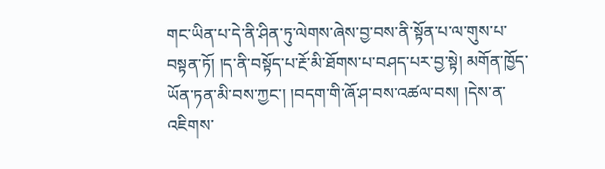གང་ཡིན་པ་དེ་ནི་ཤིན་ཏུ་ལེགས་ཞེས་བྱ་བས་ནི་སྟོན་པ་ལ་གུས་པ་བསྟན་ཏོ། །ད་ནི་བསྟོད་པ་རྔོ་མི་ཐོགས་པ་བཤད་པར་བྱ་སྟེ། མགོན་ཁྱོད་ཡོན་ཏན་མི་བས་ཀྱང་། །བདག་གི་ཞོ་ཤ་བས་འཚལ་བས། །དེས་ན་འཇིགས་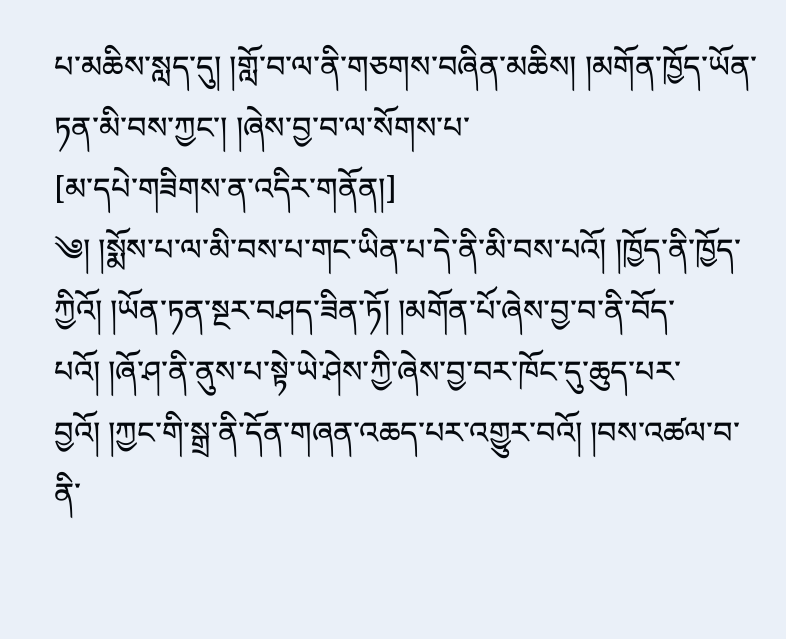པ་མཆིས་སླད་དུ། །གློ་བ་ལ་ནི་གཅགས་བཞིན་མཆིས། །མགོན་ཁྱོད་ཡོན་ཏན་མི་བས་ཀྱང་། །ཞེས་བྱ་བ་ལ་སོགས་པ་
[མ་དཔེ་གཟིགས་ན་འདིར་གནོན།]
༄། །སྨོས་པ་ལ་མི་བས་པ་གང་ཡིན་པ་དེ་ནི་མི་བས་པའོ། །ཁྱོད་ནི་ཁྱོད་ཀྱིའོ། །ཡོན་ཏན་སྔར་བཤད་ཟིན་ཏོ། །མགོན་པོ་ཞེས་བྱ་བ་ནི་བོད་པའོ། །ཞོ་ཤ་ནི་ནུས་པ་སྟེ་ཡེ་ཤེས་ཀྱི་ཞེས་བྱ་བར་ཁོང་དུ་ཆུད་པར་བྱའོ། །ཀྱང་གི་སྒྲ་ནི་དོན་གཞན་འཆད་པར་འགྱུར་བའོ། །བས་འཚལ་བ་ནི་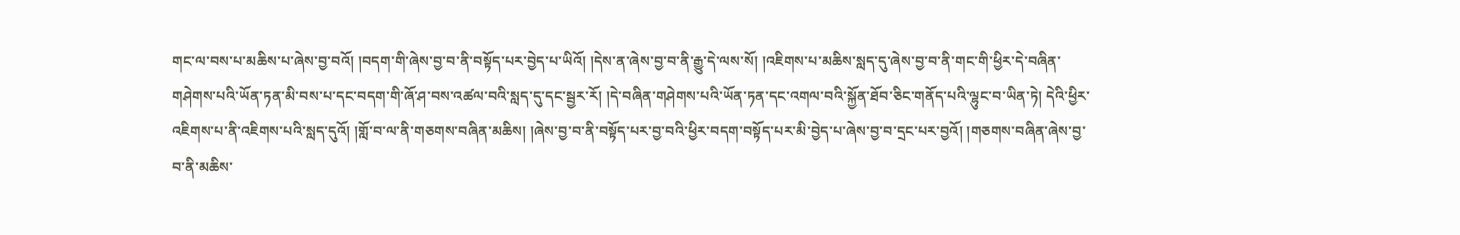གང་ལ་བས་པ་མཆིས་པ་ཞེས་བྱ་བའོ། །བདག་གི་ཞེས་བྱ་བ་ནི་བསྟོད་པར་བྱེད་པ་ཡིའོ། །དེས་ན་ཞེས་བྱ་བ་ནི་རྒྱུ་དེ་ལས་སོ། །འཇིགས་པ་མཆིས་སླད་དུ་ཞེས་བྱ་བ་ནི་གང་གི་ཕྱིར་དེ་བཞིན་གཤེགས་པའི་ཡོན་ཏན་མི་བས་པ་དང་བདག་གི་ཞོ་ཤ་བས་འཚལ་བའི་སླད་དུ་དང་སྦྱར་རོ། །དེ་བཞིན་གཤེགས་པའི་ཡོན་ཏན་དང་འགལ་བའི་སྐྱོན་ཐོབ་ཅིང་གནོད་པའི་ལྷུང་བ་ཡིན་ཏེ། དེའི་ཕྱིར་འཇིགས་པ་ནི་འཇིགས་པའི་སླད་དུའོ། །གློ་བ་ལ་ནི་གཅགས་བཞིན་མཆིས། །ཞེས་བྱ་བ་ནི་བསྟོད་པར་བྱ་བའི་ཕྱིར་བདག་བསྟོད་པར་མི་བྱེད་པ་ཞེས་བྱ་བ་དྲང་པར་བྱའོ། །གཅགས་བཞིན་ཞེས་བྱ་བ་ནི་མཆིས་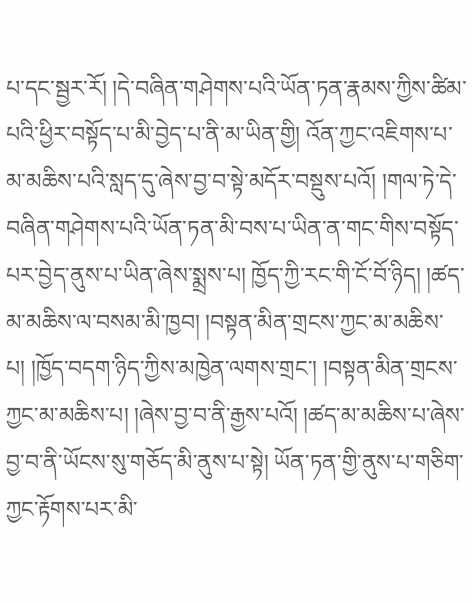པ་དང་སྦྱར་རོ། །དེ་བཞིན་གཤེགས་པའི་ཡོན་ཏན་རྣམས་ཀྱིས་ཚིམ་པའི་ཕྱིར་བསྟོད་པ་མི་བྱེད་པ་ནི་མ་ཡིན་གྱི། འོན་ཀྱང་འཇིགས་པ་མ་མཆིས་པའི་སླད་དུ་ཞེས་བྱ་བ་སྟེ་མདོར་བསྡུས་པའོ། །གལ་ཏེ་དེ་བཞིན་གཤེགས་པའི་ཡོན་ཏན་མི་བས་པ་ཡིན་ན་གང་གིས་བསྟོད་པར་བྱེད་ནུས་པ་ཡིན་ཞེས་སྨྲས་པ། ཁྱོད་ཀྱི་རང་གི་ངོ་བོ་ཉིད། །ཚད་མ་མཆིས་ལ་བསམ་མི་ཁྱབ། །བསྟན་མིན་གྲངས་ཀྱང་མ་མཆིས་པ། །ཁྱོད་བདག་ཉིད་ཀྱིས་མཁྱེན་ལགས་གྲང་། །བསྟན་མིན་གྲངས་ཀྱང་མ་མཆིས་པ། །ཞེས་བྱ་བ་ནི་རྒྱས་པའོ། །ཚད་མ་མཆིས་པ་ཞེས་བྱ་བ་ནི་ཡོངས་སུ་གཅོད་མི་ནུས་པ་སྟེ། ཡོན་ཏན་གྱི་ནུས་པ་གཅིག་ཀྱང་རྟོགས་པར་མི་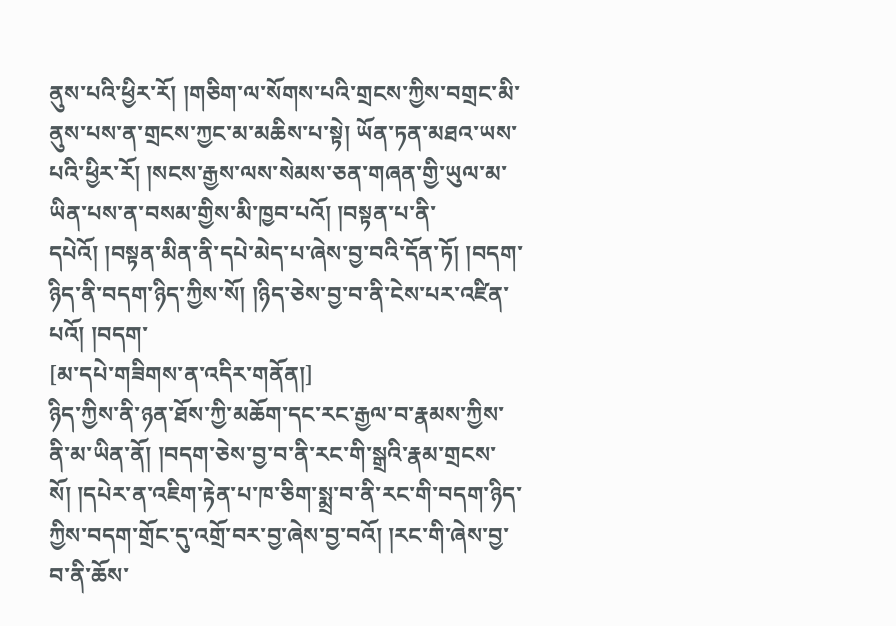ནུས་པའི་ཕྱིར་རོ། །གཅིག་ལ་སོགས་པའི་གྲངས་ཀྱིས་བགྲང་མི་ནུས་པས་ན་གྲངས་ཀྱང་མ་མཆིས་པ་སྟེ། ཡོན་ཏན་མཐའ་ཡས་པའི་ཕྱིར་རོ། །སངས་རྒྱས་ལས་སེམས་ཅན་གཞན་གྱི་ཡུལ་མ་ཡིན་པས་ན་བསམ་གྱིས་མི་ཁྱབ་པའོ། །བསྟན་པ་ནི་དཔེའོ། །བསྟན་མིན་ནི་དཔེ་མེད་པ་ཞེས་བྱ་བའི་དོན་ཏོ། །བདག་ཉིད་ནི་བདག་ཉིད་ཀྱིས་སོ། །ཉིད་ཅེས་བྱ་བ་ནི་ངེས་པར་འཛིན་པའོ། །བདག་
[མ་དཔེ་གཟིགས་ན་འདིར་གནོན།]
ཉིད་ཀྱིས་ནི་ཉན་ཐོས་ཀྱི་མཆོག་དང་རང་རྒྱལ་བ་རྣམས་ཀྱིས་ནི་མ་ཡིན་ནོ། །བདག་ཅེས་བྱ་བ་ནི་རང་གི་སྒྲའི་རྣམ་གྲངས་སོ། །དཔེར་ན་འཇིག་རྟེན་པ་ཁ་ཅིག་སྨྲ་བ་ནི་རང་གི་བདག་ཉིད་ཀྱིས་བདག་གྲོང་དུ་འགྲོ་བར་བྱ་ཞེས་བྱ་བའོ། །རང་གི་ཞེས་བྱ་བ་ནི་ཆོས་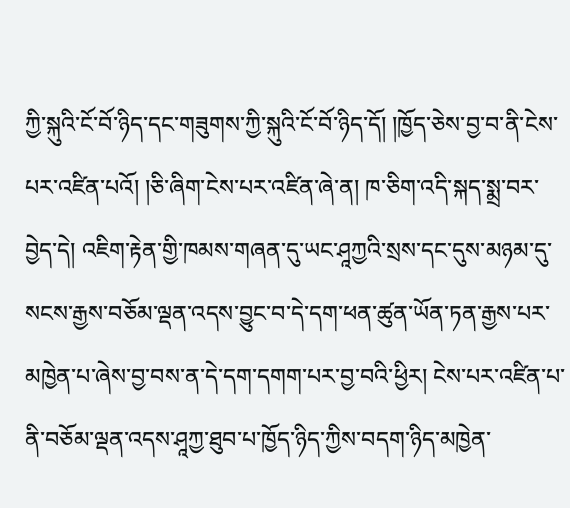ཀྱི་སྐུའི་ངོ་བོ་ཉིད་དང་གཟུགས་ཀྱི་སྐུའི་ངོ་བོ་ཉིད་དོ། །ཁྱོད་ཅེས་བྱ་བ་ནི་ངེས་པར་འཛིན་པའོ། །ཅི་ཞིག་ངེས་པར་འཛིན་ཞེ་ན། ཁ་ཅིག་འདི་སྐད་སྨྲ་བར་བྱེད་དེ། འཇིག་རྟེན་གྱི་ཁམས་གཞན་དུ་ཡང་ཤཱཀྱའི་སྲས་དང་དུས་མཉམ་དུ་སངས་རྒྱས་བཅོམ་ལྡན་འདས་བྱུང་བ་དེ་དག་ཕན་ཚུན་ཡོན་ཏན་རྒྱས་པར་མཁྱེན་པ་ཞེས་བྱ་བས་ན་དེ་དག་དགག་པར་བྱ་བའི་ཕྱིར། ངེས་པར་འཛིན་པ་ནི་བཅོམ་ལྡན་འདས་ཤཱཀྱ་ཐུབ་པ་ཁྱོད་ཉིད་ཀྱིས་བདག་ཉིད་མཁྱེན་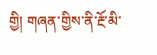གྱི། གཞན་གྱིས་ནི་རྔོ་མི་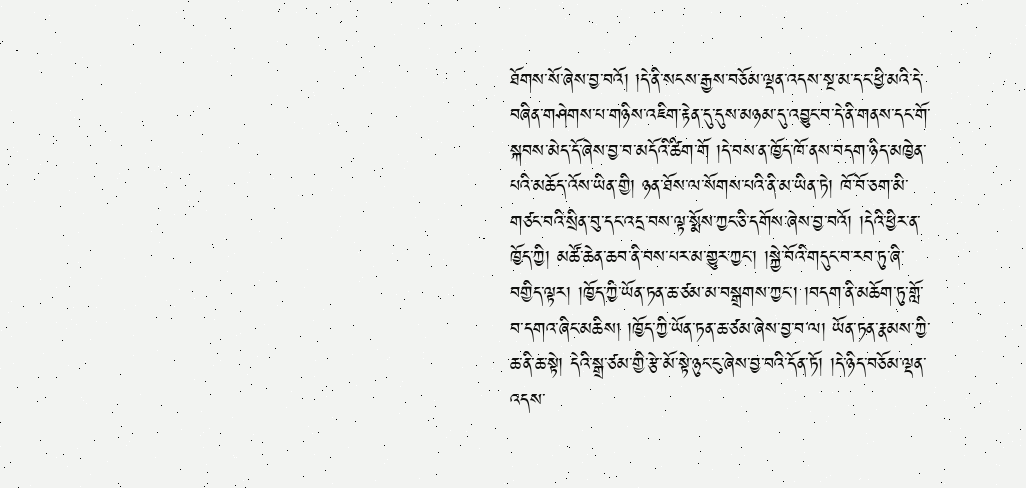ཐོགས་སོ་ཞེས་བྱ་བའོ། །དེ་ནི་སངས་རྒྱས་བཅོམ་ལྡན་འདས་སྔ་མ་དང་ཕྱི་མའི་དེ་བཞིན་གཤེགས་པ་གཉིས་འཇིག་རྟེན་དུ་དུས་མཉམ་དུ་འབྱུང་བ་དེ་ནི་གནས་དང་གོ་སྐབས་མེད་དོ་ཞེས་བྱ་བ་མདོའི་ཚིག་གོ །དེ་བས་ན་ཁྱོད་ཁོ་ནས་བདག་ཉིད་མཁྱེན་པའི་མཆོད་འོས་ཡིན་གྱི། ཉན་ཐོས་ལ་སོགས་པའི་ནི་མ་ཡིན་ཏེ། ཁོ་བོ་ཅག་མི་གཙང་བའི་སྲིན་བུ་དང་འདྲ་བས་ལྟ་སྨོས་ཀྱང་ཅི་དགོས་ཞེས་བྱ་བའོ། །དེའི་ཕྱིར་ན་ཁྱོད་ཀྱི། མཚོ་ཆེན་ཆབ་ནི་བས་པར་མ་གྱུར་ཀྱང་། །སྐྱེ་བོའི་གདུང་བ་རབ་ཏུ་ཞི་བགྱིད་ལྟར། །ཁྱོད་ཀྱི་ཡོན་ཏན་ཆ་ཙམ་མ་བསྒྲགས་ཀྱང་། །བདག་ནི་མཆོག་ཏུ་གློ་བ་དགའ་ཞིང་མཆིས། །ཁྱོད་ཀྱི་ཡོན་ཏན་ཆ་ཙམ་ཞེས་བྱ་བ་ལ། ཡོན་ཏན་རྣམས་ཀྱི་ཆ་ནི་ཆ་སྟེ། དེའི་སྒྲ་ཙམ་གྱི་རྩེ་མོ་སྟེ་ཉུང་ངུ་ཞེས་བྱ་བའི་དོན་ཏོ། །དེ་ཉིད་བཅོམ་ལྡན་འདས་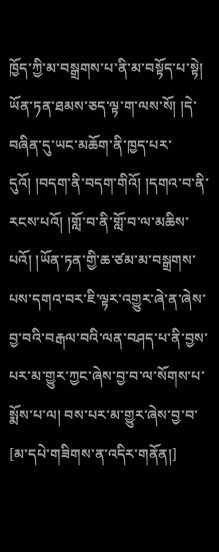ཁྱོད་ཀྱི་མ་བསྒྲགས་པ་ནི་མ་བསྟོད་པ་སྟེ། ཡོན་ཏན་ཐམས་ཅད་ལྟ་ག་ལས་སོ། །དེ་བཞིན་དུ་ཡང་མཆོག་ནི་ཁྱད་པར་དུའོ། །བདག་ནི་བདག་གིའོ། །དགའ་བ་ནི་རངས་པའོ། །གློ་བ་ནི་གློ་བ་ལ་མཆིས་པའོ། །ཡོན་ཏན་གྱི་ཆ་ཙམ་མ་བསྒྲགས་པས་དགའ་བར་ཇི་ལྟར་འགྱུར་ཞེ་ན་ཞེས་བྱ་བའི་བརྒལ་བའི་ལན་བཤད་པ་ནི་བྱས་པར་མ་གྱུར་ཀྱང་ཞེས་བྱ་བ་ལ་སོགས་པ་སྨོས་པ་ལ། བས་པར་མ་གྱུར་ཞེས་བྱ་བ་
[མ་དཔེ་གཟིགས་ན་འདིར་གནོན།]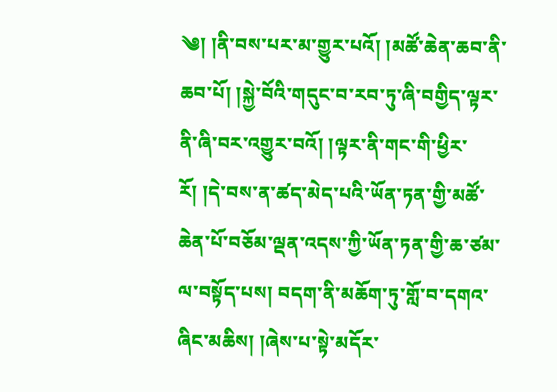༄། །ནི་བས་པར་མ་གྱུར་པའོ། །མཚོ་ཆེན་ཆབ་ནི་ཆབ་པོ། །སྐྱེ་བོའི་གདུང་བ་རབ་ཏུ་ཞི་བགྱིད་ལྟར་ནི་ཞི་བར་འགྱུར་བའོ། །ལྟར་ནི་གང་གི་ཕྱིར་རོ། །དེ་བས་ན་ཚད་མེད་པའི་ཡོན་ཏན་གྱི་མཚོ་ཆེན་པོ་བཅོམ་ལྡན་འདས་ཀྱི་ཡོན་ཏན་གྱི་ཆ་ཙམ་ལ་བསྟོད་པས། བདག་ནི་མཆོག་ཏུ་གློ་བ་དགའ་ཞིང་མཆིས། །ཞེས་པ་སྟེ་མདོར་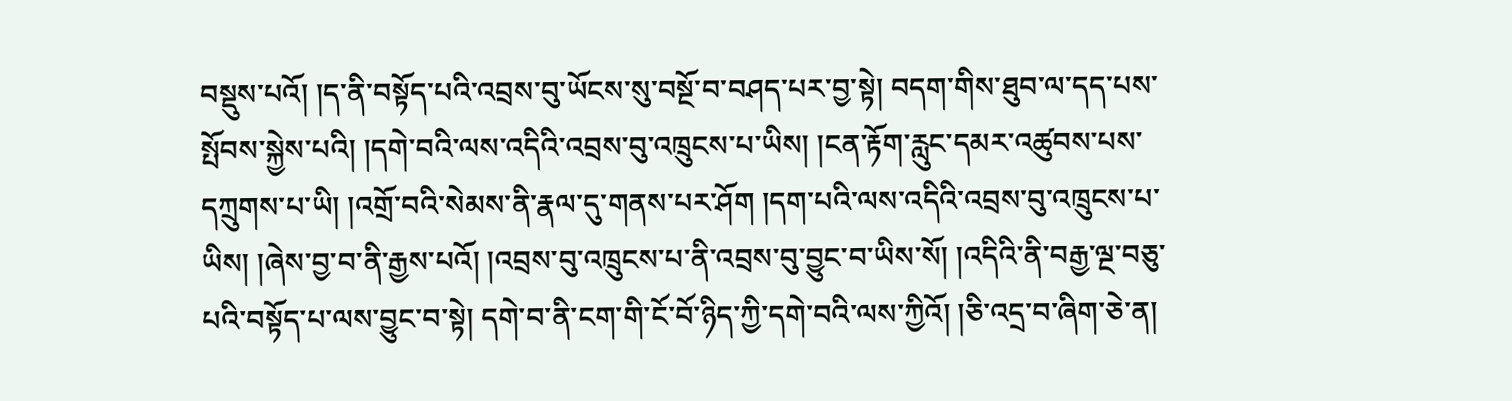བསྡུས་པའོ། །ད་ནི་བསྟོད་པའི་འབྲས་བུ་ཡོངས་སུ་བསྔོ་བ་བཤད་པར་བྱ་སྟེ། བདག་གིས་ཐུབ་ལ་དད་པས་སྤོབས་སྐྱེས་པའི། །དགེ་བའི་ལས་འདིའི་འབྲས་བུ་འཁྲུངས་པ་ཡིས། །ངན་རྟོག་རླུང་དམར་འཚུབས་པས་དཀྲུགས་པ་ཡི། །འགྲོ་བའི་སེམས་ནི་རྣལ་དུ་གནས་པར་ཤོག །དག་པའི་ལས་འདིའི་འབྲས་བུ་འཁྲུངས་པ་ཡིས། །ཞེས་བྱ་བ་ནི་རྒྱས་པའོ། །འབྲས་བུ་འཁྲུངས་པ་ནི་འབྲས་བུ་བྱུང་བ་ཡིས་སོ། །འདིའི་ནི་བརྒྱ་ལྔ་བཅུ་པའི་བསྟོད་པ་ལས་བྱུང་བ་སྟེ། དགེ་བ་ནི་ངག་གི་ངོ་བོ་ཉིད་ཀྱི་དགེ་བའི་ལས་ཀྱིའོ། །ཅི་འདྲ་བ་ཞིག་ཅེ་ན།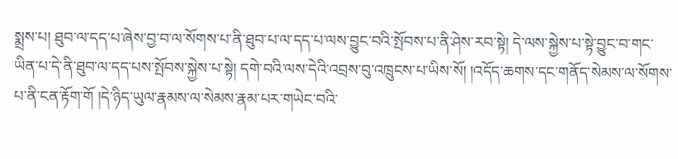སྨྲས་པ། ཐུབ་ལ་དད་པ་ཞེས་བྱ་བ་ལ་སོགས་པ་ནི་ཐུབ་པ་ལ་དད་པ་ལས་བྱུང་བའི་སྤོབས་པ་ནི་ཤེས་རབ་སྟེ། དེ་ལས་སྐྱེས་པ་སྟེ་བྱུང་བ་གང་ཡིན་པ་དེ་ནི་ཐུབ་ལ་དད་པས་སྤོབས་སྐྱེས་པ་སྟེ། དགེ་བའི་ལས་དེའི་འབྲས་བུ་འཁྲུངས་པ་ཡིས་སོ། །འདོད་ཆགས་དང་གནོད་སེམས་ལ་སོགས་པ་ནི་ངན་རྟོག་གོ །དེ་ཉིད་ཡུལ་རྣམས་ལ་སེམས་རྣམ་པར་གཡེང་བའི་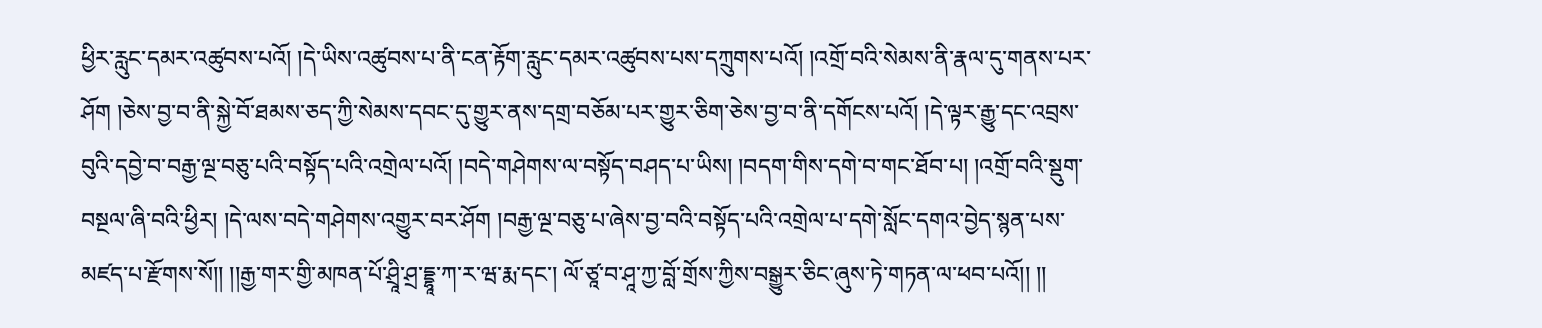ཕྱིར་རླུང་དམར་འཚུབས་པའོ། །དེ་ཡིས་འཚུབས་པ་ནི་ངན་རྟོག་རླུང་དམར་འཚུབས་པས་དཀྲུགས་པའོ། །འགྲོ་བའི་སེམས་ནི་རྣལ་དུ་གནས་པར་ཤོག །ཅེས་བྱ་བ་ནི་སྐྱེ་བོ་ཐམས་ཅད་ཀྱི་སེམས་དབང་དུ་གྱུར་ནས་དགྲ་བཅོམ་པར་གྱུར་ཅིག་ཅེས་བྱ་བ་ནི་དགོངས་པའོ། །དེ་ལྟར་རྒྱུ་དང་འབྲས་བུའི་དབྱེ་བ་བརྒྱ་ལྔ་བཅུ་པའི་བསྟོད་པའི་འགྲེལ་པའོ། །བདེ་གཤེགས་ལ་བསྟོད་བཤད་པ་ཡིས། །བདག་གིས་དགེ་བ་གང་ཐོབ་པ། །འགྲོ་བའི་སྡུག་བསྔལ་ཞི་བའི་ཕྱིར། །དེ་ལས་བདེ་གཤེགས་འགྱུར་བར་ཤོག །བརྒྱ་ལྔ་བཅུ་པ་ཞེས་བྱ་བའི་བསྟོད་པའི་འགྲེལ་པ་དགེ་སློང་དགའ་བྱེད་སྙན་པས་མཛད་པ་རྫོགས་སོ།། །།རྒྱ་གར་གྱི་མཁན་པོ་ཤྲཱི་ཤྲ་དྡྷཱ་ཀ་ར་ཝ་རྨ་དང་། ལོ་ཙཱ་བ་ཤཱ་ཀྱ་བློ་གྲོས་ཀྱིས་བསྒྱུར་ཅིང་ཞུས་ཏེ་གཏན་ལ་ཕབ་པའོ།། །།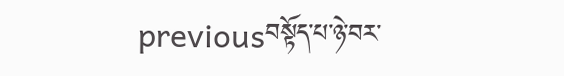previousབསྟོད་པ་ཉེ་བར་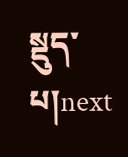སྡུད་པ།next